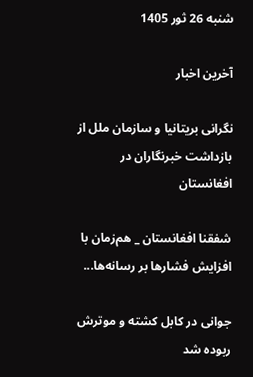شنبه 26 ثور 1405

آخرین اخبار

نگرانی بریتانیا و سازمان ملل از بازداشت خبرنگاران در افغانستان

شفقنا افغانستان _ هم‌زمان با افزایش فشارها بر رسانه‌ها...

جوانی در کابل کشته و موترش ربوده شد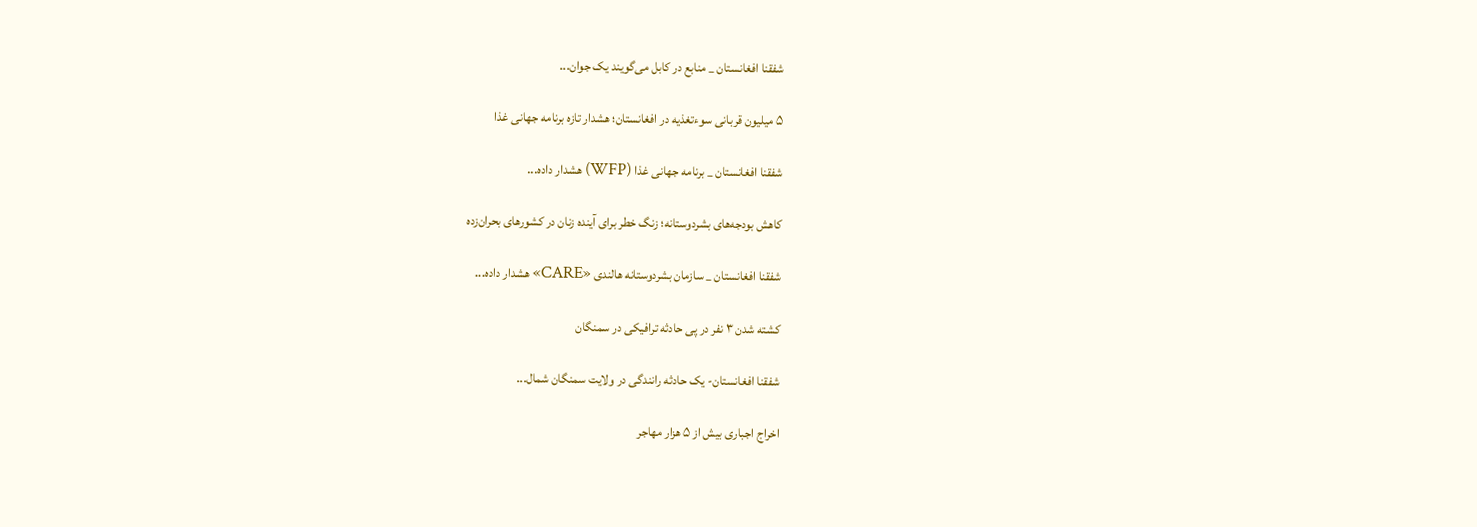شفقنا افغانستان _ منابع در کابل می‌گویند یک جوان...

۵ میلیون قربانی سوءتغذیه در افغانستان؛ هشدار تازه برنامه جهانی غذا

شفقنا افغانستان _ برنامه جهانی غذا (WFP) هشدار داده...

کاهش بودجه‌های بشردوستانه؛ زنگ خطر برای آینده زنان در کشورهای بحران‌زده

شفقنا افغانستان _ سازمان بشردوستانه هالندی «CARE» هشدار داده...

کشته شدن ۳ نفر در پی حادثه ترافیکی در سمنگان

شفقنا افغانستان- یک حادثه رانندگی در ولایت سمنگان شمال...

اخراج اجباری بیش از ۵ هزار مهاجر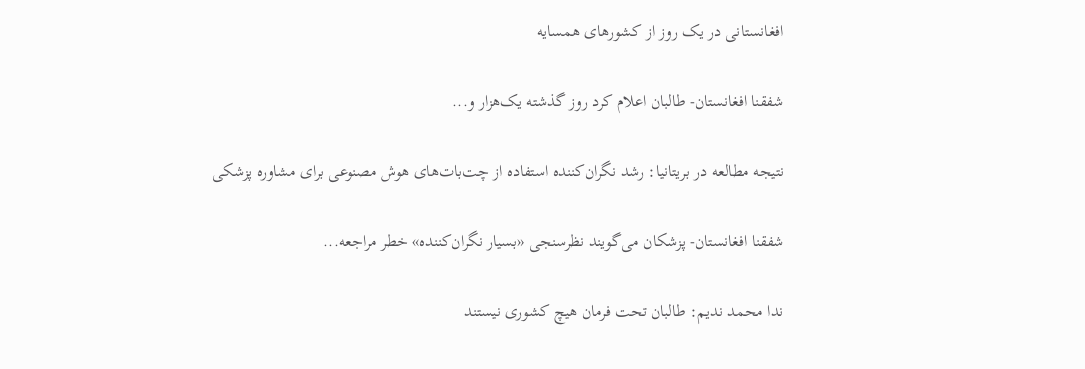افغانستانی در یک روز از کشورهای همسایه

شفقنا افغانستان- طالبان اعلام کرد روز گذشته یک‌هزار و...

نتیجه مطالعه در بریتانیا: رشد نگران‌کننده استفاده از چت‌بات‌های هوش مصنوعی برای مشاوره پزشکی

شفقنا افغانستان- پزشکان می‌گویند نظرسنجی «بسیار نگران‌کننده» خطر مراجعه...

ندا محمد ندیم: طالبان تحت فرمان هیچ کشوری نیستند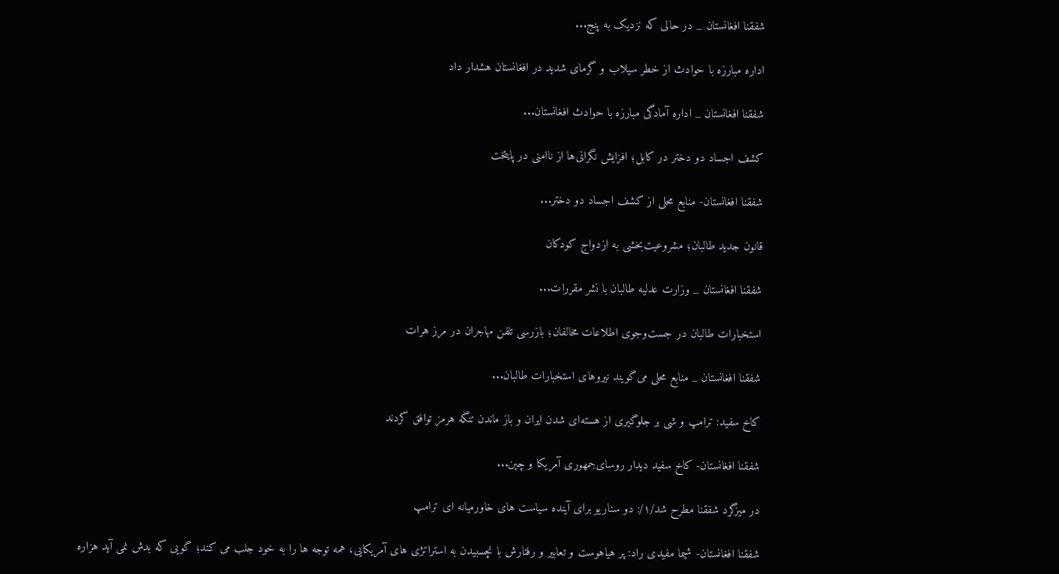شفقنا افغانستان _ در حالی‌ که نزدیک به پنج...

اداره مبارزه با حوادث از خطر سیلاب و گرمای شدید در افغانستان هشدار داد

شفقنا افغانستان _ اداره آمادگی مبارزه با حوادث افغانستان...

کشف اجساد دو دختر در کابل؛ افزایش نگرانی‌ها از ناامنی در پایتخت

شفقنا افغانستان- منابع محلی از کشف اجساد دو دختر...

قانون جدید طالبان؛ مشروعیت‌بخشی به ازدواج کودکان

شفقنا افغانستان _ وزارت عدلیه طالبان با نشر مقررات...

استخبارات طالبان در جست‌وجوی اطلاعات مخالفان؛ بازرسی تلفن مهاجران در مرز هرات

شفقنا افغانستان _ منابع محلی می‌گویند نیروهای استخبارات طالبان...

کاخ سفید: ترامپ و شی بر جلوگیری از هسته‌ای شدن ایران و باز ماندن تنگه هرمز توافق کردند

شفقنا افغانستان- کاخ سفید دیدار روسای‌جمهوری آمریکا و چین...

در میزگرد شفقنا مطرح شد/۱/: دو سناریو برای آینده سیاست های خاورمیانه ای ترامپ

شفقنا افغانستان- شیما مفیدی راد: پر هیاهوست و تعابیر و رفتارش با نچسبیدن به استراتژی های آمریکایی، همه توجه ها را به خود جلب می کند؛ گویی که بدش نمی آید هزاره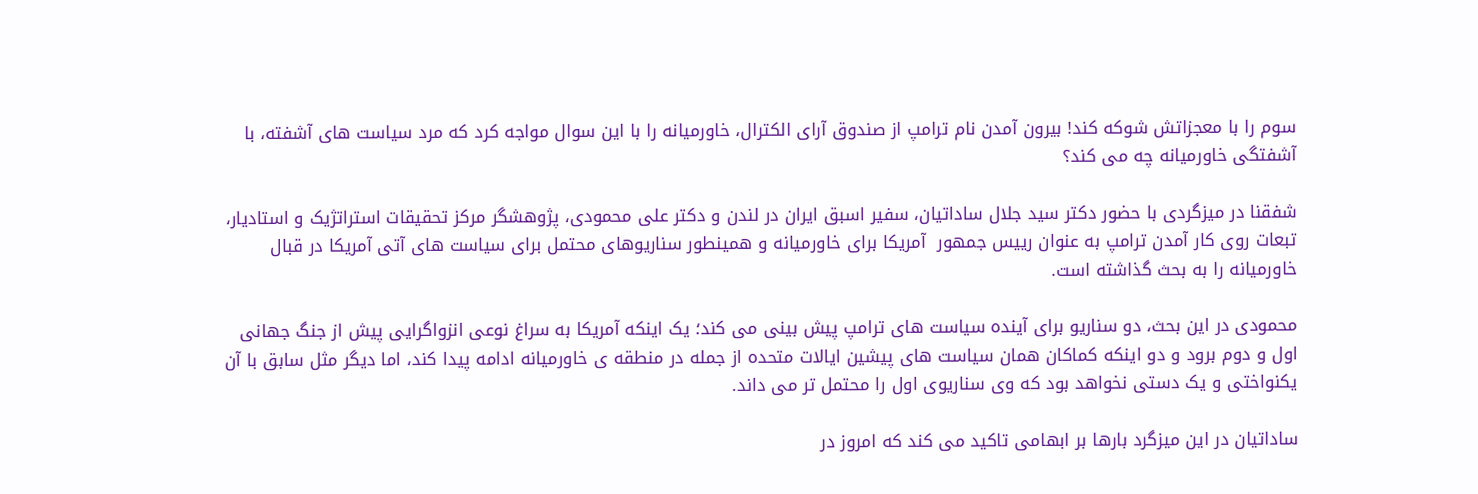سوم را با معجزاتش شوکه کند! بیرون آمدن نام ترامپ از صندوق آرای الکترال، خاورمیانه را با این سوال مواجه کرد که مرد سیاست های آشفته، با آشفتگی خاورمیانه چه می کند؟

شفقنا در میزگردی با حضور دکتر سید جلال ساداتیان، سفیر اسبق ایران در لندن و دکتر علی محمودی، پژوهشگر مرکز تحقیقات استراتژیک و استادیار، تبعات روی کار آمدن ترامپ به عنوان رییس جمهور  آمریکا برای خاورمیانه و همینطور سناریوهای محتمل برای سیاست های آتی آمریکا در قبال خاورمیانه را به بحث گذاشته است.

محمودی در این بحث، دو سناریو برای آینده سیاست های ترامپ پیش بینی می کند؛ یک اینکه آمریکا به سراغ نوعی انزواگرایی پیش از جنگ جهانی اول و دوم برود و دو اینکه کماکان همان سیاست های پیشین ایالات متحده از جمله در منطقه ی خاورمیانه ادامه پیدا کند، اما دیگر مثل سابق با آن یکنواختی و یک دستی نخواهد بود که وی سناریوی اول را محتمل تر می داند.

ساداتیان در این میزگرد بارها بر ابهامی تاکید می کند که امروز در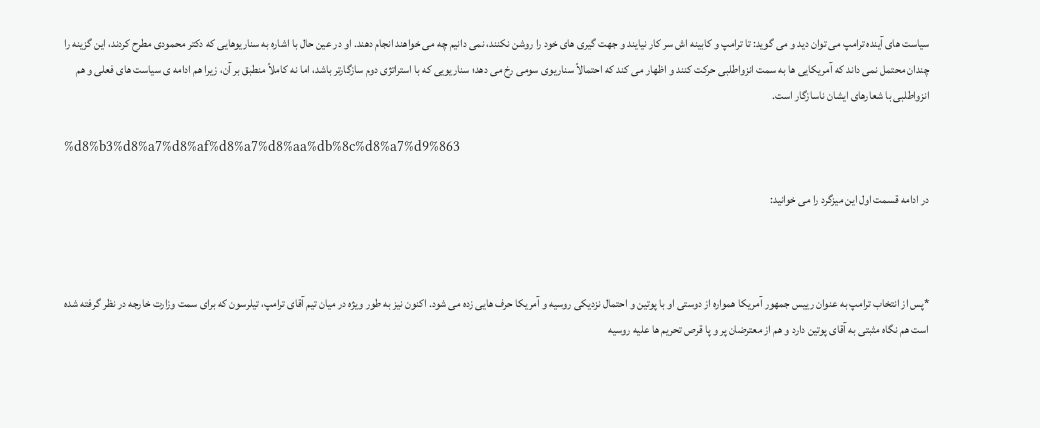سیاست های آینده ترامپ می توان دید و می گوید: تا ترامپ و کابینه اش سر کار نیایند و جهت گیری های خود را روشن نکنند، نمی دانیم چه می خواهند انجام دهند. او در عین حال با اشاره به سناریوهایی که دکتر محمودی مطرح کردند، این گزینه را چندان محتمل نمی داند که آمریکایی ها به سمت انزواطلبی حرکت کنند و اظهار می کند که احتمالاً سناریوی سومی رخ می دهد؛ سناریویی که با استراتژی دوم سازگارتر باشد، اما نه کاملاً منطبق بر آن، زیرا هم ادامه ی سیاست های فعلی و هم انزواطلبی با شعارهای ایشان ناسازگار است.

%d8%b3%d8%a7%d8%af%d8%a7%d8%aa%db%8c%d8%a7%d9%863

در ادامه قسمت اول این میزگرد را می خوانید:



*پس از انتخاب ترامپ به عنوان رییس جمهور آمریکا همواره از دوستی او با پوتین و احتمال نزدیکی روسیه و آمریکا حرف هایی زده می شود. اکنون نیز به طور ویژه در میان تیم آقای ترامپ، تیلرسون که برای سمت وزارت خارجه در نظر گرفته شده است هم نگاه مثبتی به آقای پوتین دارد و هم از معترضان پر و پا قرص تحریم ها علیه روسیه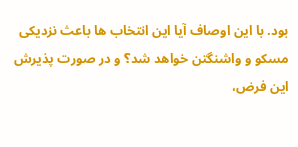بود. با این اوصاف آیا این انتخاب ها باعث نزدیکی مسکو و واشنگتن خواهد شد؟ و در صورت پذیرش این فرض،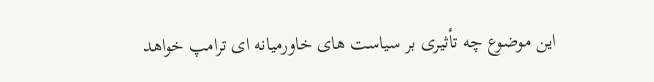این موضوع چه تأثیری بر سیاست های خاورمیانه ای ترامپ خواهد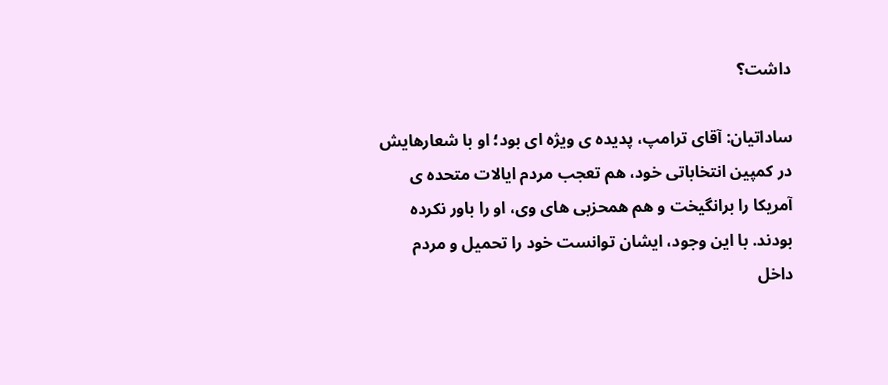داشت؟

ساداتیان: آقای ترامپ، پدیده ی ویژه ای بود؛ او با شعارهایش در کمپین انتخاباتی خود، هم تعجب مردم ایالات متحده ی آمریکا را برانگیخت و هم همحزبی های وی، او را باور نکرده بودند. با این وجود، ایشان توانست خود را تحمیل و مردم داخل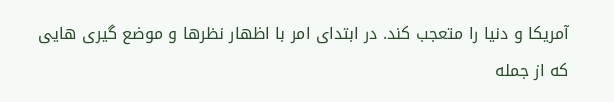آمریکا و دنیا را متعجب کند. در ابتدای امر با اظهار نظرها و موضع گیری هایی که از جمله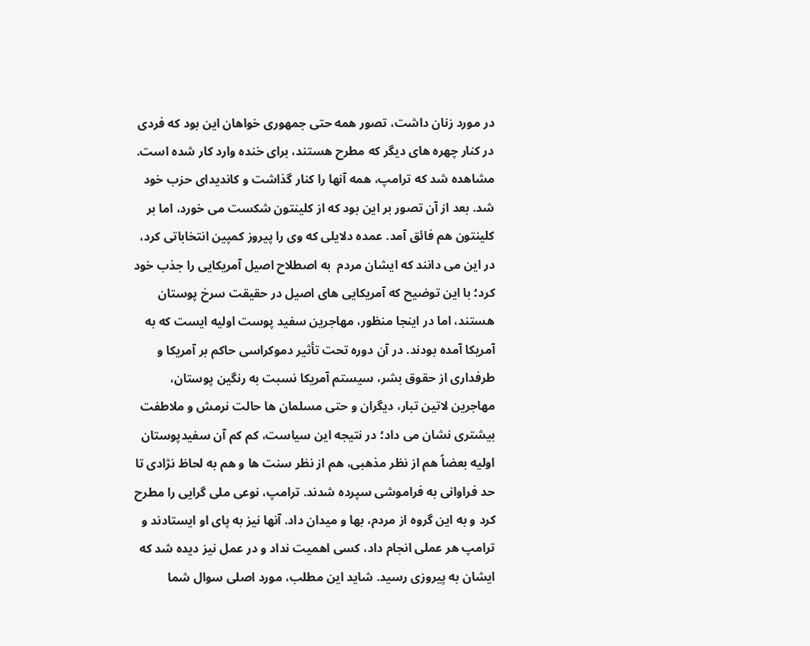در مورد زنان داشت، تصور همه حتی جمهوری خواهان این بود که فردی در کنار چهره های دیگر که مطرح هستند، برای خنده وارد کار شده است. مشاهده شد که ترامپ، همه آنها را کنار گذاشت و کاندیدای حزب خود شد. بعد از آن تصور بر این بود که از کلینتون شکست می خورد، اما بر کلینتون هم فائق آمد. عمده دلایلی که وی را پیروز کمپین انتخاباتی کرد، در این می دانند که ایشان مردم  به اصطلاح اصیل آمریکایی را جذب خود کرد؛ با این توضیح که آمریکایی های اصیل در حقیقت سرخ پوستان هستند، اما در اینجا منظور، مهاجرین سفید پوست اولیه ایست که به آمریکا آمده بودند. در آن دوره تحت تأثیر دموکراسی حاکم بر آمریکا و طرفداری از حقوق بشر، سیستم آمریکا نسبت به رنگین پوستان، مهاجرین لاتین تبار، دیگران و حتی مسلمان ها حالت نرمش و ملاطفت بیشتری نشان می داد؛ در نتیجه این سیاست، کم کم آن سفیدپوستان اولیه بعضاً هم از نظر مذهبی، هم از نظر سنت ها و هم به لحاظ نژادی تا حد فراوانی به فراموشی سپرده شدند. ترامپ، نوعی ملی گرایی را مطرح کرد و به این گروه از مردم، بها و میدان داد. آنها نیز به پای او ایستادند و ترامپ هر عملی انجام داد، کسی اهمیت نداد و در عمل نیز دیده شد که ایشان به پیروزی رسید. شاید این مطلب، مورد اصلی سوال شما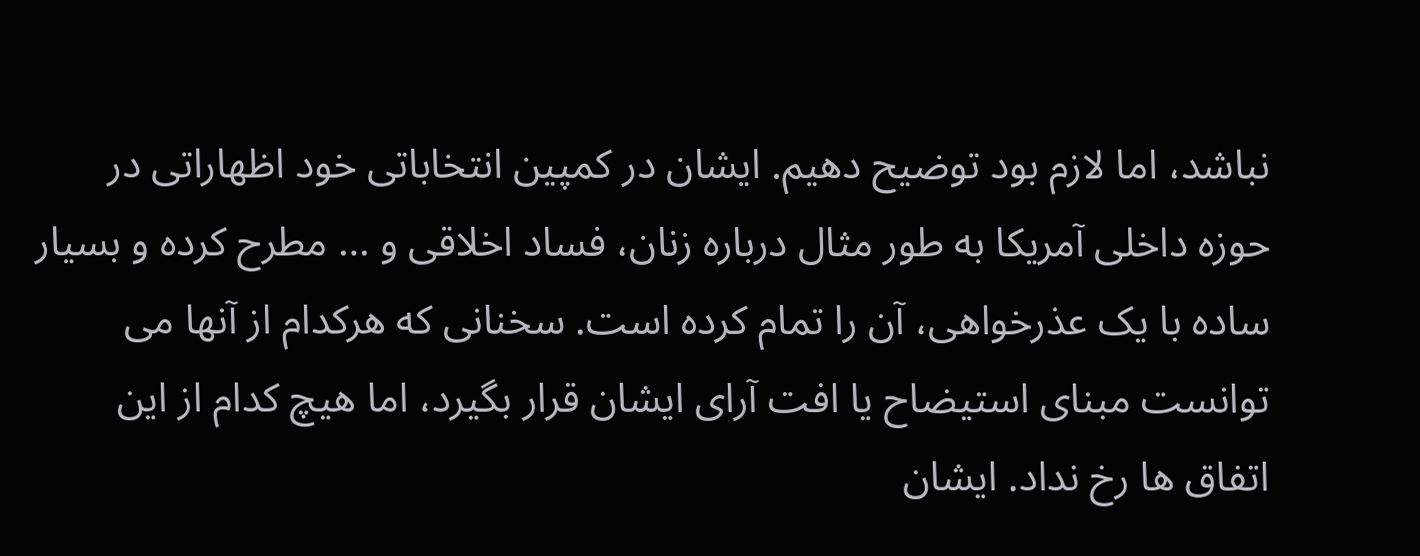نباشد، اما لازم بود توضیح دهیم. ایشان در کمپین انتخاباتی خود اظهاراتی در حوزه داخلی آمریکا به طور مثال درباره زنان، فساد اخلاقی و … مطرح کرده و بسیار ساده با یک عذرخواهی، آن را تمام کرده است. سخنانی که هرکدام از آنها می توانست مبنای استیضاح یا افت آرای ایشان قرار بگیرد، اما هیچ کدام از این اتفاق ها رخ نداد. ایشان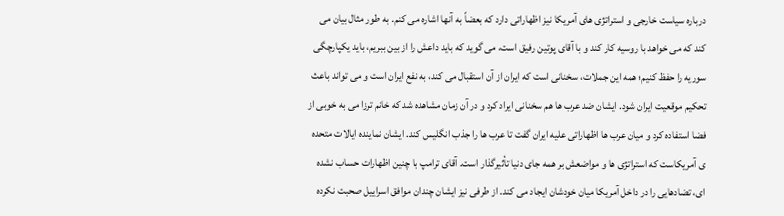درباره سیاست خارجی و استراتژی های آمریکا نیز اظهاراتی دارد که بعضاً به آنها اشاره می کنم. به طور مثال بیان می کند که می خواهد با روسیه کار کند و با آقای پوتین رفیق است، می گوید که باید داعش را از بین ببریم، باید یکپارچگی سوریه را حفظ کنیم؛ همه این جملات، سخنانی است که ایران از آن استقبال می کند، به نفع ایران است و می تواند باعث تحکیم موقعیت ایران شود. ایشان ضد عرب ها هم سخنانی ایراد کرد و در آن زمان مشاهده شد که خانم ترزا می به خوبی از فضا استفاده کرد و میان عرب ها اظهاراتی علیه ایران گفت تا عرب ها را جذب انگلیس کند. ایشان نماینده ایالات متحده ی آمریکاست که استراتژی ها و مواضعش بر همه جای دنیا تأثیرگذار است. آقای ترامپ با چنین اظهارات حساب نشده ای، تضادهایی را در داخل آمریکا میان خودشان ایجاد می کند. از طرفی نیز ایشان چندان موافق اسراییل صحبت نکرده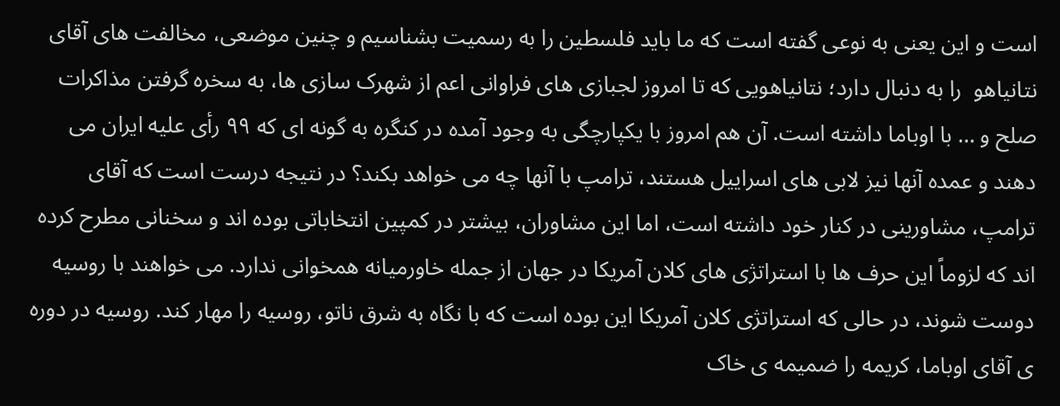است و این یعنی به نوعی گفته است که ما باید فلسطین را به رسمیت بشناسیم و چنین موضعی، مخالفت های آقای نتانیاهو  را به دنبال دارد؛ نتانیاهویی که تا امروز لجبازی های فراوانی اعم از شهرک سازی ها، به سخره گرفتن مذاکرات صلح و … با اوباما داشته است. آن هم امروز با یکپارچگی به وجود آمده در کنگره به گونه ای که ۹۹ رأی علیه ایران می دهند و عمده آنها نیز لابی های اسراییل هستند، ترامپ با آنها چه می خواهد بکند؟ در نتیجه درست است که آقای ترامپ، مشاورینی در کنار خود داشته است، اما این مشاوران، بیشتر در کمپین انتخاباتی بوده اند و سخنانی مطرح کرده اند که لزوماً این حرف ها با استراتژی های کلان آمریکا در جهان از جمله خاورمیانه همخوانی ندارد. می خواهند با روسیه دوست شوند، در حالی که استراتژی کلان آمریکا این بوده است که با نگاه به شرق ناتو، روسیه را مهار کند. روسیه در دوره ی آقای اوباما، کریمه را ضمیمه ی خاک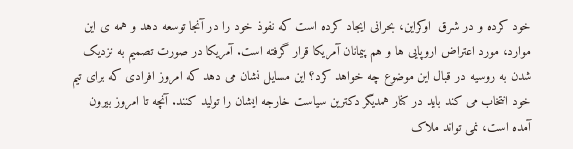خود کرده و در شرق  اوکراین، بحرانی ایجاد کرده است که نفوذ خود را در آنجا توسعه دهد و همه ی این موارد، مورد اعتراض اروپایی ها و هم پیمانان آمریکا قرار گرفته است. آمریکا در صورت تصمیم به نزدیک شدن به روسیه در قبال این موضوع چه خواهد کرد؟ این مسایل نشان می دهد که امروز افرادی که برای تیم خود انتخاب می کند باید در کنار همدیگر دکترین سیاست خارجه ایشان را تولید کنند. آنچه تا امروز بیرون آمده است، نمی تواند ملاک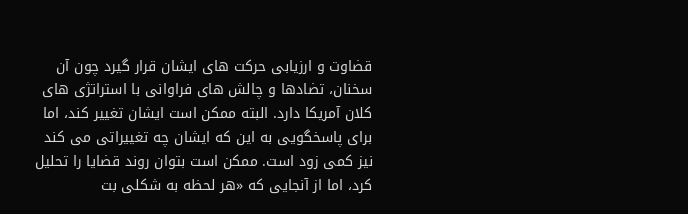قضاوت و ارزیابی حرکت های ایشان قرار گیرد چون آن سخنان، تضادها و چالش های فراوانی با استراتژی های کلان آمریکا دارد. البته ممکن است ایشان تغییر کند، اما برای پاسخگویی به این که ایشان چه تغییراتی می کند نیز کمی زود است. ممکن است بتوان روند قضایا را تحلیل کرد، اما از آنجایی که «هر لحظه به شکلی بت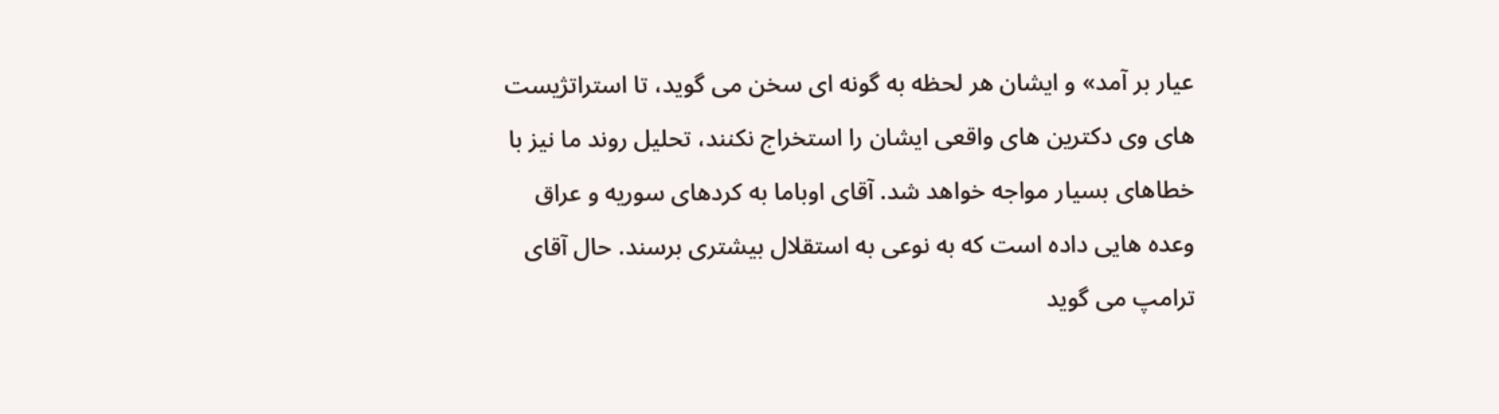عیار بر آمد» و ایشان هر لحظه به گونه ای سخن می گوید، تا استراتژیست های وی دکترین های واقعی ایشان را استخراج نکنند، تحلیل روند ما نیز با خطاهای بسیار مواجه خواهد شد. آقای اوباما به کردهای سوریه و عراق  وعده هایی داده است که به نوعی به استقلال بیشتری برسند. حال آقای ترامپ می گوید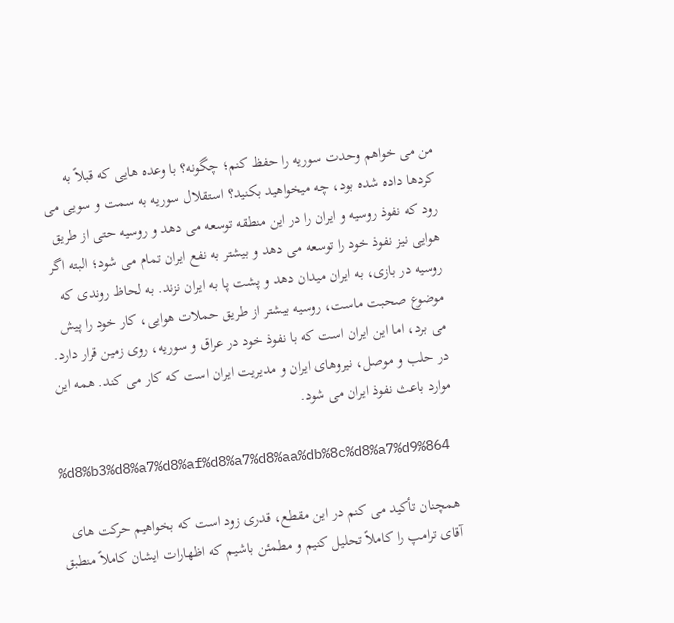من می خواهم وحدت سوریه را حفظ کنم؛ چگونه؟ با وعده هایی که قبلاً به کردها داده شده بود، چه میخواهید بکنید؟ استقلال سوریه به سمت و سویی می رود که نفوذ روسیه و ایران را در این منطقه توسعه می دهد و روسیه حتی از طریق هوایی نیز نفوذ خود را توسعه می دهد و بیشتر به نفع ایران تمام می شود؛ البته اگر روسیه در بازی، به ایران میدان دهد و پشت پا به ایران نزند. به لحاظ روندی که موضوع صحبت ماست، روسیه بیشتر از طریق حملات هوایی، کار خود را پیش می برد، اما این ایران است که با نفوذ خود در عراق و سوریه، روی زمین قرار دارد. در حلب و موصل، نیروهای ایران و مدیریت ایران است که کار می کند. همه این موارد باعث نفوذ ایران می شود.

%d8%b3%d8%a7%d8%af%d8%a7%d8%aa%db%8c%d8%a7%d9%864

همچنان تأکید می کنم در این مقطع، قدری زود است که بخواهیم حرکت های آقای ترامپ را کاملاً تحلیل کنیم و مطمئن باشیم که اظهارات ایشان کاملاً منطبق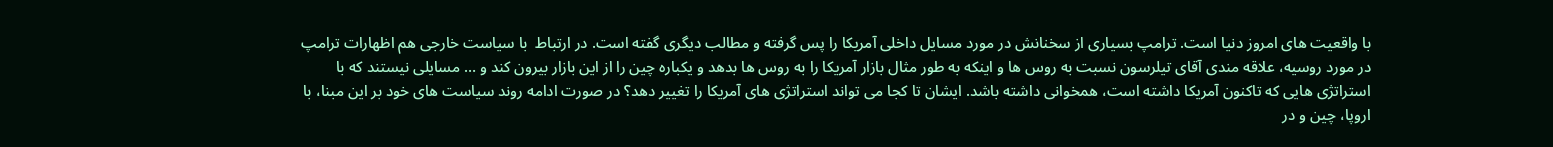با واقعیت های امروز دنیا است. ترامپ بسیاری از سخنانش در مورد مسایل داخلی آمریکا را پس گرفته و مطالب دیگری گفته است. در ارتباط  با سیاست خارجی هم اظهارات ترامپ در مورد روسیه، علاقه مندی آقای تیلرسون نسبت به روس ها و اینکه به طور مثال بازار آمریکا را به روس ها بدهد و یکباره چین را از این بازار بیرون کند و … مسایلی نیستند که با استراتژی هایی که تاکنون آمریکا داشته است، همخوانی داشته باشد. ایشان تا کجا می تواند استراتژی های آمریکا را تغییر دهد؟ در صورت ادامه روند سیاست های خود بر این مبنا، با اروپا، چین و در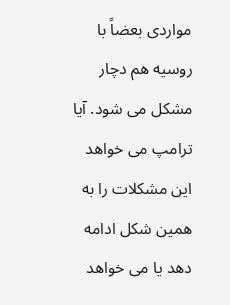مواردی بعضاً با روسیه هم دچار مشکل می شود. آیا ترامپ می خواهد این مشکلات را به همین شکل ادامه دهد یا می خواهد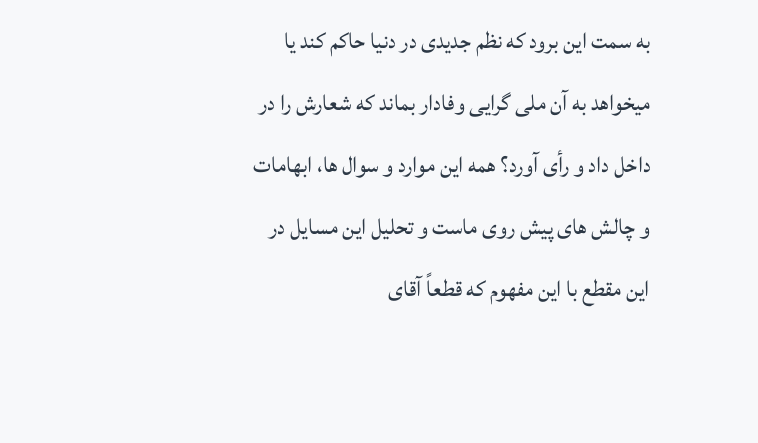به سمت این برود که نظم جدیدی در دنیا حاکم کند یا میخواهد به آن ملی گرایی وفادار بماند که شعارش را در داخل داد و رأی آورد؟ همه این موارد و سوال ها، ابهامات و چالش های پیش روی ماست و تحلیل این مسایل در این مقطع با این مفهوم که قطعاً آقای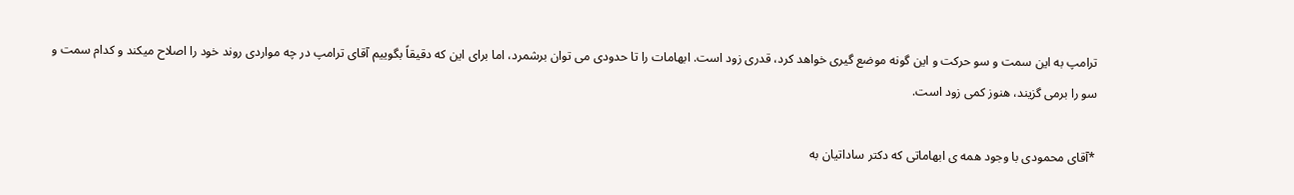ترامپ به این سمت و سو حرکت و این گونه موضع گیری خواهد کرد، قدری زود است. ابهامات را تا حدودی می توان برشمرد، اما برای این که دقیقاً بگوییم آقای ترامپ در چه مواردی روند خود را اصلاح میکند و کدام سمت و سو را برمی گزیند، هنوز کمی زود است.

*آقای محمودی با وجود همه ی ابهاماتی که دکتر ساداتیان به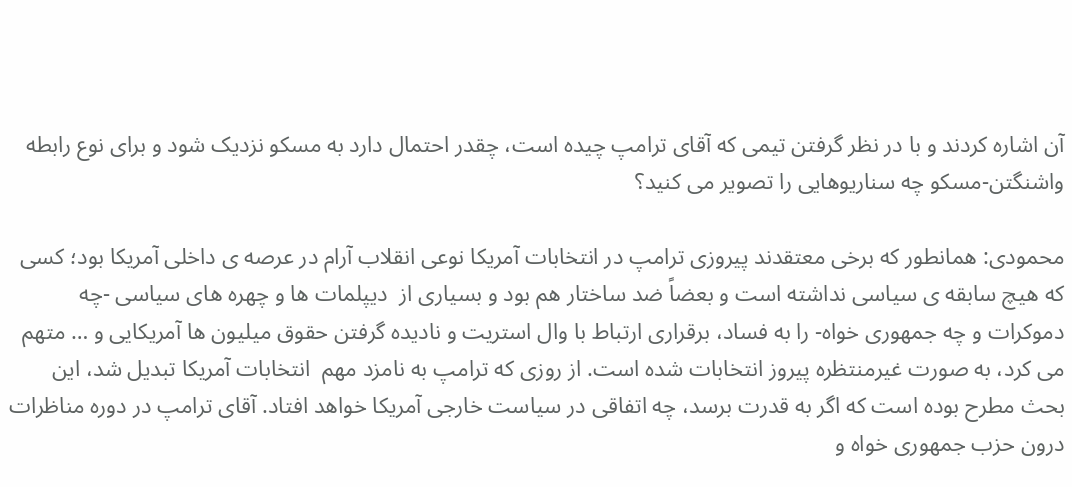آن اشاره کردند و با در نظر گرفتن تیمی که آقای ترامپ چیده است، چقدر احتمال دارد به مسکو نزدیک شود و برای نوع رابطه واشنگتن-مسکو چه سناریوهایی را تصویر می کنید؟

محمودی: همانطور که برخی معتقدند پیروزی ترامپ در انتخابات آمریکا نوعی انقلاب آرام در عرصه ی داخلی آمریکا بود؛ کسی که هیچ سابقه ی سیاسی نداشته است و بعضاً ضد ساختار هم بود و بسیاری از  دیپلمات ها و چهره های سیاسی -چه دموکرات و چه جمهوری خواه- را به فساد، برقراری ارتباط با وال استریت و نادیده گرفتن حقوق میلیون ها آمریکایی و … متهم می کرد، به صورت غیرمنتظره پیروز انتخابات شده است. از روزی که ترامپ به نامزد مهم  انتخابات آمریکا تبدیل شد، این بحث مطرح بوده است که اگر به قدرت برسد، چه اتفاقی در سیاست خارجی آمریکا خواهد افتاد. آقای ترامپ در دوره مناظرات درون حزب جمهوری خواه و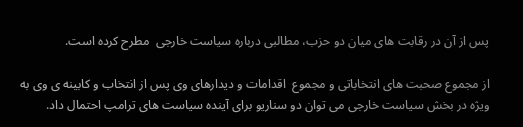پس از آن در رقابت های میان دو حزب، مطالبی درباره سیاست خارجی  مطرح کرده است.

از مجموع صحبت های انتخاباتی و مجموع  اقدامات و دیدارهای وی پس از انتخاب و کابینه ی وی به ویژه در بخش سیاست خارجی می توان دو سناریو برای آینده سیاست های ترامپ احتمال داد.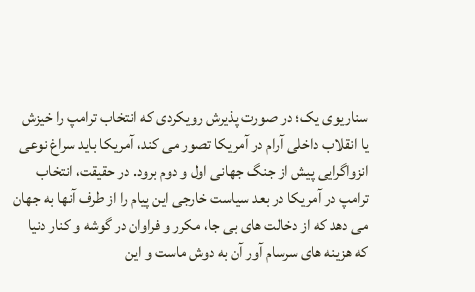سناریوی یک؛ در صورت پذیرش رویکردی که انتخاب ترامپ را خیزش یا انقلاب داخلی آرام در آمریکا تصور می کند، آمریکا باید سراغ نوعی انزواگرایی پیش از جنگ جهانی اول و دوم برود. در حقیقت، انتخاب ترامپ در آمریکا در بعد سیاست خارجی این پیام را از طرف آنها به جهان می دهد که از دخالت های بی جا، مکرر و فراوان در گوشه و کنار دنیا که هزینه های سرسام آور آن به دوش ماست و این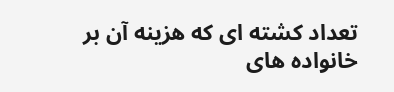تعداد کشته ای که هزینه آن بر خانواده های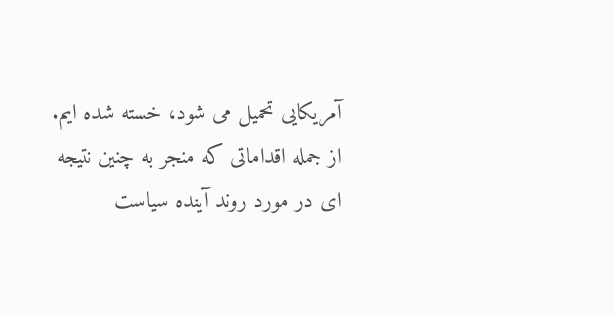آمریکایی تحمیل می شود، خسته شده ایم. از جمله اقداماتی که منجر به چنین نتیجه ای در مورد روند آینده سیاست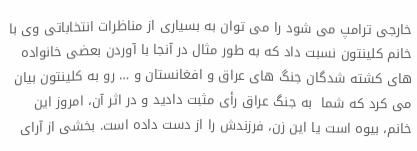خارجی ترامپ می شود را می توان به بسیاری از مناظرات انتخاباتی وی با خانم کلینتون نسبت داد که به طور مثال در آنجا با آوردن بعضی خانواده های کشته شدگان جنگ های عراق و افغانستان و … رو به کلینتون بیان می کرد که شما  به جنگ عراق رأی مثبت دادید و در اثر آن، امروز این خانم، بیوه است یا این زن، فرزندش را از دست داده است. بخشی از آرای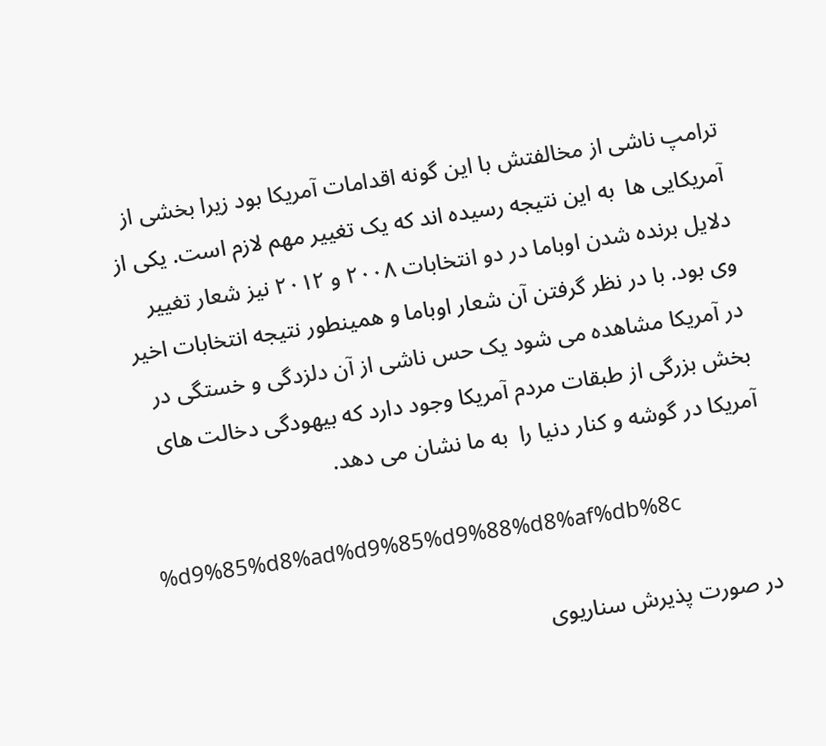ترامپ ناشی از مخالفتش با این گونه اقدامات آمریکا بود زیرا بخشی از آمریکایی ها  به این نتیجه رسیده اند که یک تغییر مهم لازم است. یکی از دلایل برنده شدن اوباما در دو انتخابات ۲۰۰۸ و ۲۰۱۲ نیز شعار تغییر وی بود. با در نظر گرفتن آن شعار اوباما و همینطور نتیجه انتخابات اخیر در آمریکا مشاهده می شود یک حس ناشی از آن دلزدگی و خستگی در بخش بزرگی از طبقات مردم آمریکا وجود دارد که بیهودگی دخالت های آمریکا در گوشه و کنار دنیا را  به ما نشان می دهد.

%d9%85%d8%ad%d9%85%d9%88%d8%af%db%8c

در صورت پذیرش سناریوی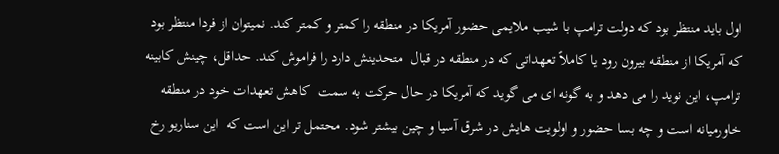اول باید منتظر بود که دولت ترامپ با شیب ملایمی حضور آمریکا در منطقه را کمتر و کمتر کند. نمیتوان از فردا منتظر بود که آمریکا از منطقه بیرون رود یا کاملاً تعهداتی که در منطقه در قبال  متحدینش دارد را فراموش کند. حداقل، چینش کابینه ترامپ، این نوید را می دهد و به گونه ای می گوید که آمریکا در حال حرکت به سمت  کاهش تعهدات خود در منطقه خاورمیانه است و چه بسا حضور و اولویت هایش در شرق آسیا و چین بیشتر شود. محتمل تر این است که  این سناریو رخ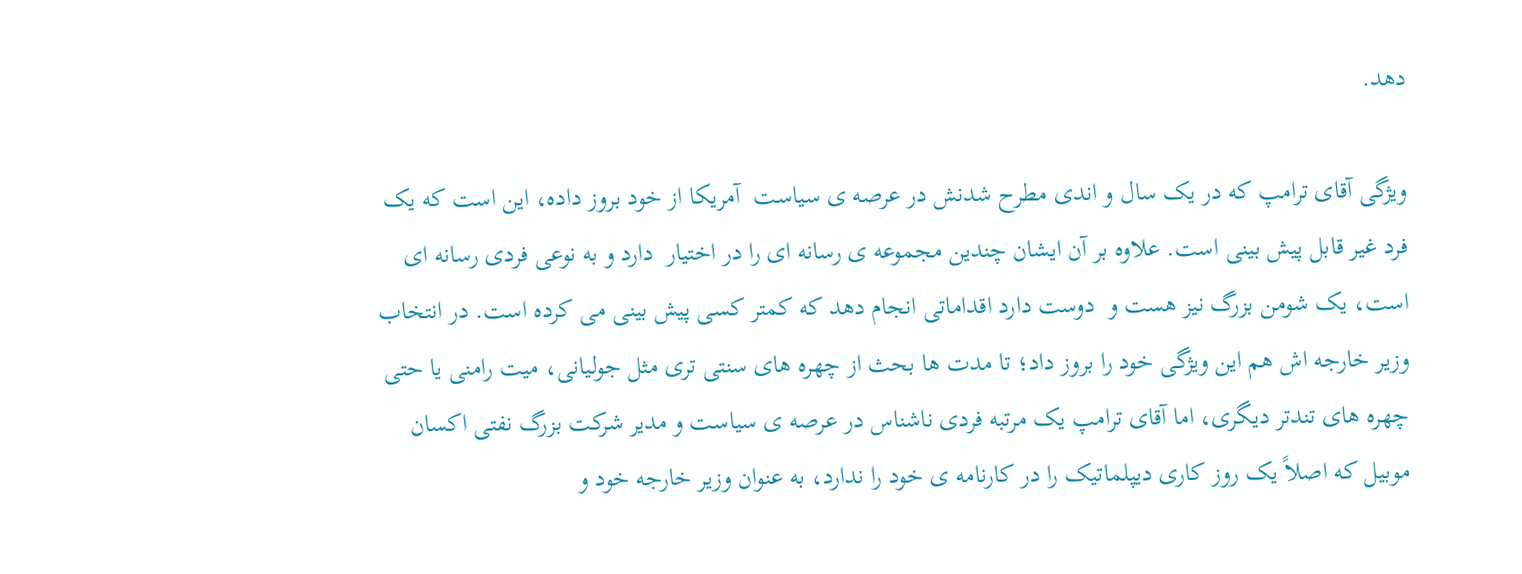دهد.

ویژگی آقای ترامپ که در یک سال و اندی مطرح شدنش در عرصه ی سیاست  آمریکا از خود بروز داده، این است که یک فرد غیر قابل پیش بینی است. علاوه بر آن ایشان چندین مجموعه ی رسانه ای را در اختیار  دارد و به نوعی فردی رسانه ای است، یک شومن بزرگ نیز هست و  دوست دارد اقداماتی انجام دهد که کمتر کسی پیش بینی می کرده است. در انتخاب وزیر خارجه اش هم این ویژگی خود را بروز داد؛ تا مدت ها بحث از چهره های سنتی تری مثل جولیانی، میت رامنی یا حتی چهره های تندتر دیگری، اما آقای ترامپ یک مرتبه فردی ناشناس در عرصه ی سیاست و مدیر شرکت بزرگ نفتی اکسان موبیل که اصلاً یک روز کاری دیپلماتیک را در کارنامه ی خود را ندارد، به عنوان وزیر خارجه خود و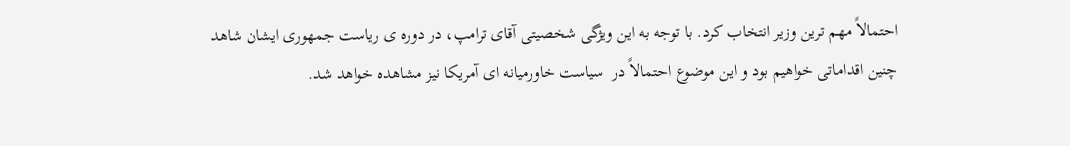احتمالاً مهم ترین وزیر انتخاب کرد. با توجه به این ویژگی شخصیتی آقای ترامپ، در دوره ی ریاست جمهوری ایشان شاهد چنین اقداماتی خواهیم بود و این موضوع احتمالاً در  سیاست خاورمیانه ای آمریکا نیز مشاهده خواهد شد.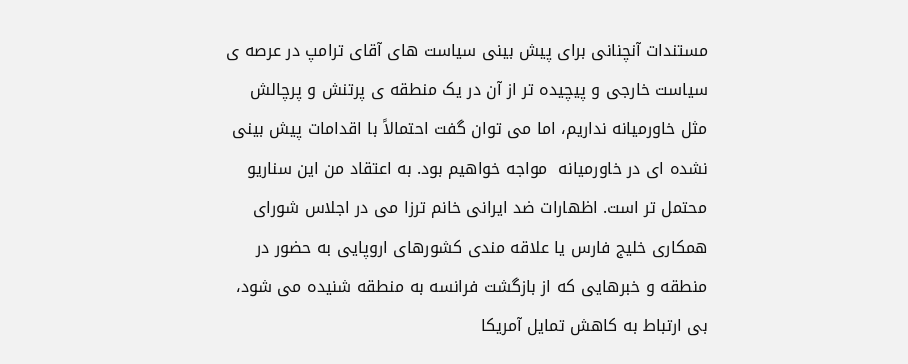مستندات آنچنانی برای پیش بینی سیاست های آقای ترامپ در عرصه ی سیاست خارجی و پیچیده تر از آن در یک منطقه ی پرتنش و پرچالش مثل خاورمیانه نداریم، اما می توان گفت احتمالاً با اقدامات پیش بینی نشده ای در خاورمیانه  مواجه خواهیم بود. به اعتقاد من این سناریو محتمل تر است. اظهارات ضد ایرانی خانم ترزا می در اجلاس شورای همکاری خلیج فارس یا علاقه مندی کشورهای اروپایی به حضور در منطقه و خبرهایی که از بازگشت فرانسه به منطقه شنیده می شود، بی ارتباط به کاهش تمایل آمریکا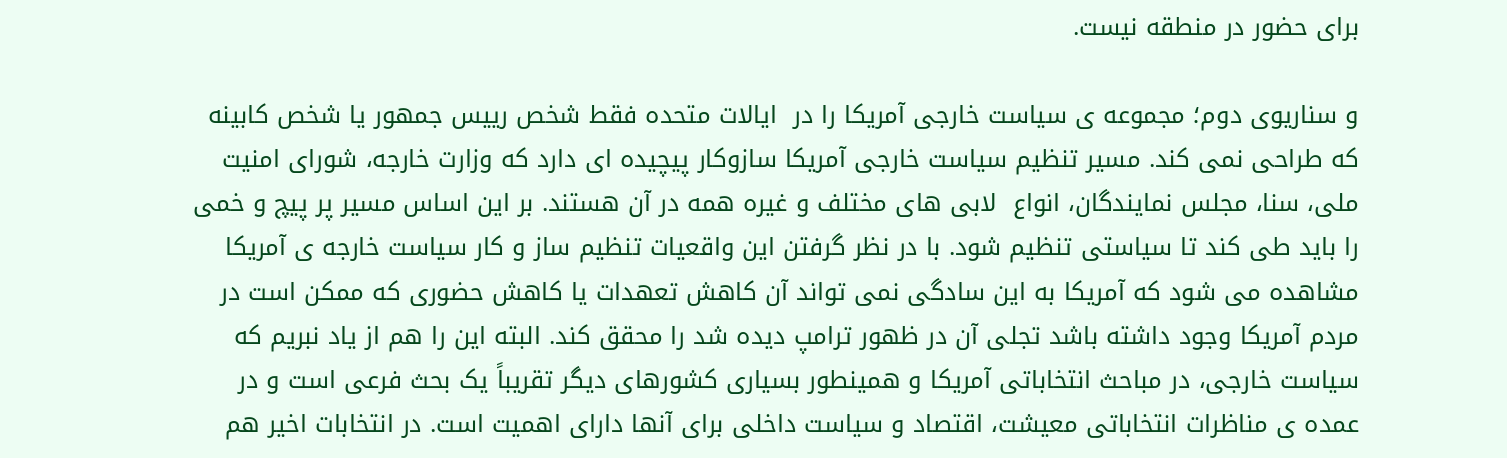برای حضور در منطقه نیست.

و سناریوی دوم؛ مجموعه ی سیاست خارجی آمریکا را در  ایالات متحده فقط شخص رییس جمهور یا شخص کابینه که طراحی نمی کند. مسیر تنظیم سیاست خارجی آمریکا سازوکار پیچیده ای دارد که وزارت خارجه، شورای امنیت ملی، سنا، مجلس نمایندگان، انواع  لابی های مختلف و غیره همه در آن هستند. بر این اساس مسیر پر پیچ و خمی را باید طی کند تا سیاستی تنظیم شود. با در نظر گرفتن این واقعیات تنظیم ساز و کار سیاست خارجه ی آمریکا مشاهده می شود که آمریکا به این سادگی نمی تواند آن کاهش تعهدات یا کاهش حضوری که ممکن است در مردم آمریکا وجود داشته باشد تجلی آن در ظهور ترامپ دیده شد را محقق کند. البته این را هم از یاد نبریم که سیاست خارجی، در مباحث انتخاباتی آمریکا و همینطور بسیاری کشورهای دیگر تقریباً یک بحث فرعی است و در عمده ی مناظرات انتخاباتی معیشت، اقتصاد و سیاست داخلی برای آنها دارای اهمیت است. در انتخابات اخیر هم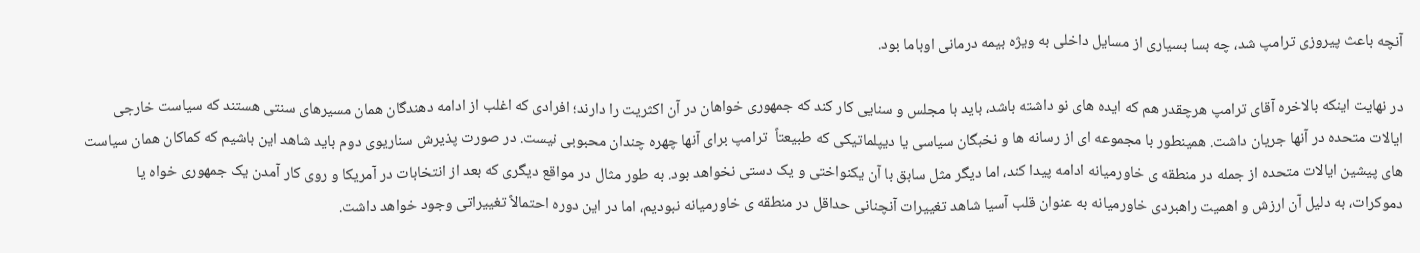آنچه باعث پیروزی ترامپ شد، چه بسا بسیاری از مسایل داخلی به ویژه بیمه درمانی اوباما بود.

در نهایت اینکه بالاخره آقای ترامپ هرچقدر هم که ایده های نو داشته باشد، باید با مجلس و سنایی کار کند که جمهوری خواهان در آن اکثریت را دارند؛ افرادی که اغلب از ادامه دهندگان همان مسیرهای سنتی هستند که سیاست خارجی ایالات متحده در آنها جریان داشت. همینطور با مجموعه ای از رسانه ها و نخبگان سیاسی یا دیپلماتیکی که طبیعتاً  ترامپ برای آنها چهره چندان محبوبی نیست. در صورت پذیرش سناریوی دوم باید شاهد این باشیم که کماکان همان سیاست های پیشین ایالات متحده از جمله در منطقه ی خاورمیانه ادامه پیدا کند، اما دیگر مثل سابق با آن یکنواختی و یک دستی نخواهد بود. به طور مثال در مواقع دیگری که بعد از انتخابات در آمریکا و روی کار آمدن یک جمهوری خواه یا دموکرات، به دلیل آن ارزش و اهمیت راهبردی خاورمیانه به عنوان قلب آسیا شاهد تغییرات آنچنانی حداقل در منطقه ی خاورمیانه نبودیم، اما در این دوره احتمالاً تغییراتی وجود خواهد داشت.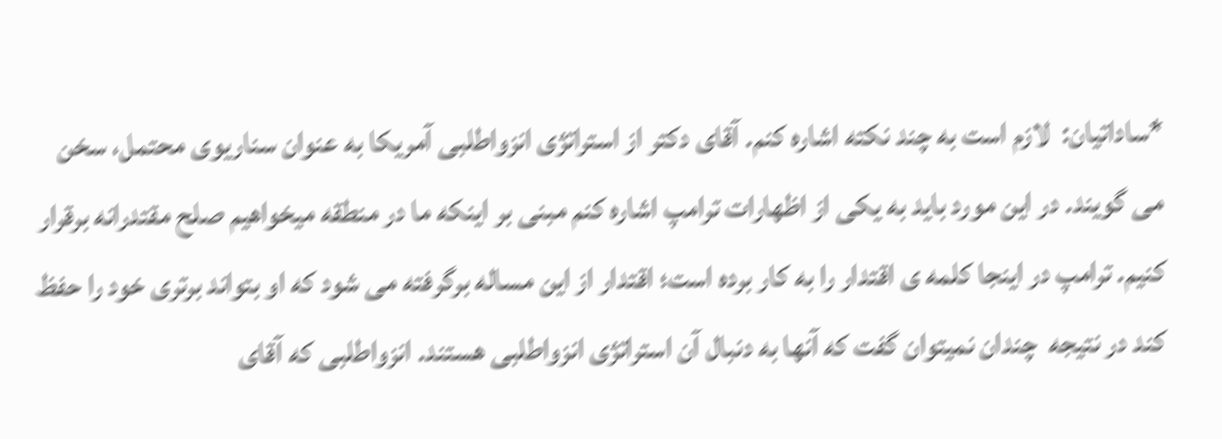*ساداتیان:  لازم است به چند نکته اشاره کنم. آقای دکتر از استراتژی انزواطلبی آمریکا به عنوان سناریوی محتمل، سخن می گویند. در این مورد باید به یکی از اظهارات ترامپ اشاره کنم مبنی بر اینکه ما در منطقه میخواهیم صلح مقتدرانه برقرار کنیم. ترامپ در اینجا کلمه ی اقتدار را به کار برده است؛ اقتدار از این مساله برگرفته می شود که او بتواند برتری خود را حفظ کند در نتیجه  چندان نمیتوان گفت که آنها به دنبال آن استراتژی انزواطلبی هستند. انزواطلبی که آقای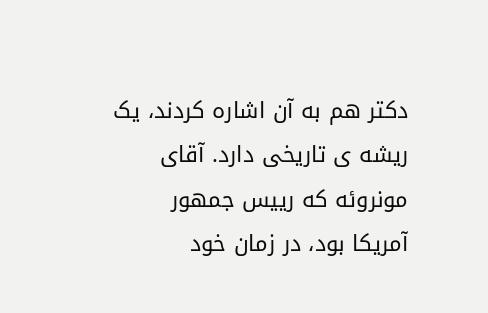دکتر هم به آن اشاره کردند، یک ریشه ی تاریخی دارد. آقای مونروئه که رییس جمهور آمریکا بود، در زمان خود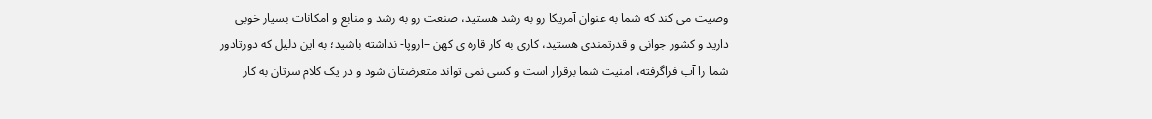وصیت می کند که شما به عنوان آمریکا رو به رشد هستید، صنعت رو به رشد و منابع و امکانات بسیار خوبی دارید و کشور جوانی و قدرتمندی هستید، کاری به کار قاره ی کهن –اروپا- نداشته باشید؛ به این دلیل که دورتادور شما را آب فراگرفته، امنیت شما برقرار است و کسی نمی تواند متعرضتان شود و در یک کلام سرتان به کار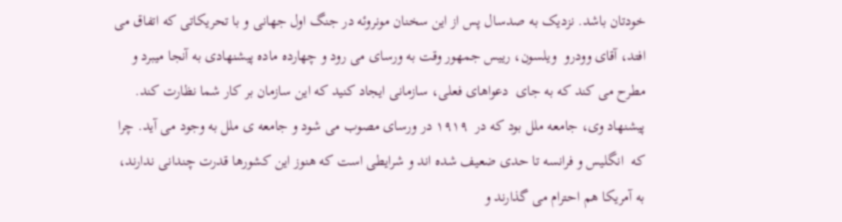خودتان باشد. نزدیک به صدسال پس از این سخنان مونروئه در جنگ اول جهانی و با تحریکاتی که اتفاق می افتد، آقای وودرو  ویلسون، رییس جمهور وقت به ورسای می رود و چهارده ماده پیشنهادی به آنجا میبرد و مطرح می کند که به جای  دعواهای فعلی، سازمانی ایجاد کنید که این سازمان بر کار شما نظارت کند. پیشنهاد وی، جامعه ملل بود که در  ۱۹۱۹ در ورسای مصوب می شود و جامعه ی ملل به وجود می آید. چرا که  انگلیس و فرانسه تا حدی ضعیف شده اند و شرایطی است که هنوز این کشورها قدرت چندانی ندارند، به آمریکا هم احترام می گذارند و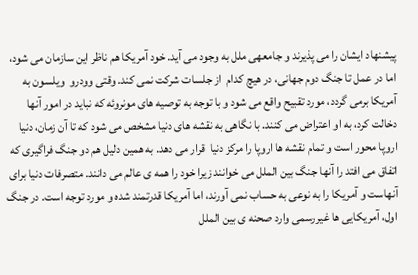پیشنهاد ایشان را می پذیرند و جامعهی ملل به وجود می آید. خود آمریکا هم ناظر این سازمان می شود، اما در عمل تا جنگ دوم جهانی، در هیچ کدام  از جلسات شرکت نمی کند. وقتی وودرو  ویلسون به آمریکا برمی گردد، مورد تقبیح واقع می شود و با توجه به توصیه های مونروئه که نباید در امور آنها دخالت کرد، به او اعتراض می کنند. با نگاهی به نقشه های دنیا مشخص می شود که تا آن زمان، دنیا اروپا محور است و تمام نقشه ها اروپا را مرکز دنیا  قرار می دهد. به همین دلیل هم دو جنگ فراگیری که اتفاق می افتد را آنها جنگ بین الملل می خوانند زیرا خود را همه ی عالم می دانند. متصرفات دنیا برای آنهاست و آمریکا را به نوعی به حساب نمی آورند، اما آمریکا قدرتمند شده و مورد توجه است. در جنگ اول، آمریکایی ها غیررسمی وارد صحنه ی بین الملل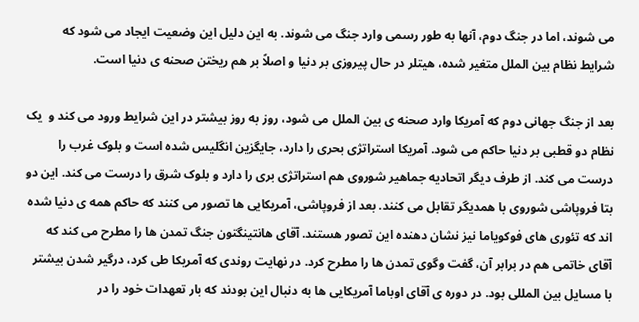می شوند، اما در جنگ دوم، آنها به طور رسمی وارد جنگ می شوند. به این دلیل این وضعیت ایجاد می شود که شرایط نظام بین الملل متغیر شده، هیتلر در حال پیروزی بر دنیا و اصلاً بر هم ریختن صحنه ی دنیا است.

بعد از جنگ جهانی دوم که آمریکا وارد صحنه ی بین الملل می شود، روز به روز بیشتر در این شرایط ورود می کند و  یک نظام دو قطبی بر دنیا حاکم می شود. آمریکا استراتژی بحری را دارد، جایگزین انگلیس شده است و بلوک غرب را درست می کند. از طرف دیگر اتحادیه جماهیر شوروی هم استراتژی بری را دارد و بلوک شرق را درست می کند. این دو بتا فروپاشی شوروی با همدیگر تقابل می کنند. بعد از فروپاشی، آمریکایی ها تصور می کنند که حاکم همه ی دنیا شده اند که تئوری های فوکویاما نیز نشان دهنده این تصور هستند. آقای هانتینگتون جنگ تمدن ها را مطرح می کند که آقای خاتمی هم در برابر آن، گفت وگوی تمدن ها را مطرح کرد. در نهایت روندی که آمریکا طی کرد، درگیر شدن بیشتر با مسایل بین المللی بود. در دوره ی آقای اوباما آمریکایی ها به دنبال این بودند که بار تعهدات خود را در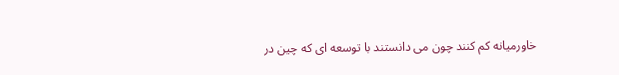خاورمیانه کم کنند چون می دانستند با توسعه ای که چین در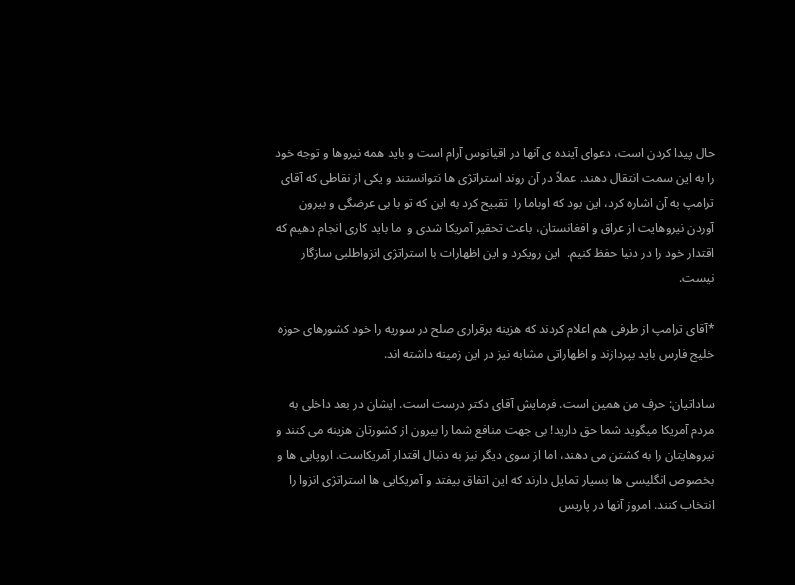حال پیدا کردن است، دعوای آینده ی آنها در اقیانوس آرام است و باید همه نیروها و توجه خود را به این سمت انتقال دهند. عملاً در آن روند استراتژی ها نتوانستند و یکی از نقاطی که آقای ترامپ به آن اشاره کرد، این بود که اوباما را  تقبیح کرد به این که تو با بی عرضگی و بیرون آوردن نیروهایت از عراق و افغانستان، باعث تحقیر آمریکا شدی و  ما باید کاری انجام دهیم که اقتدار خود را در دنیا حفظ کنیم.  این رویکرد و این اظهارات با استراتژی انزواطلبی سازگار نیست.

*آقای ترامپ از طرفی هم اعلام کردند که هزینه برقراری صلح در سوریه را خود کشورهای حوزه خلیج فارس باید بپردازند و اظهاراتی مشابه نیز در این زمینه داشته اند.

ساداتیان: حرف من همین است. فرمایش آقای دکتر درست است. ایشان در بعد داخلی به مردم آمریکا میگوید شما حق دارید! بی جهت منافع شما را بیرون از کشورتان هزینه می کنند و  نیروهایتان را به کشتن می دهند، اما از سوی دیگر نیز به دنبال اقتدار آمریکاست. اروپایی ها و بخصوص انگلیسی ها بسیار تمایل دارند که این اتفاق بیفتد و آمریکایی ها استراتژی انزوا را انتخاب کنند. امروز آنها در پاریس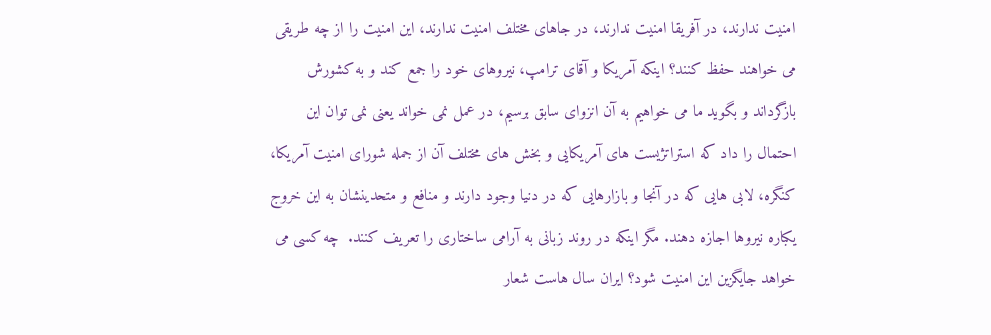امنیت ندارند، در آفریقا امنیت ندارند، در جاهای مختلف امنیت ندارند، این امنیت را از چه طریقی می خواهند حفظ کنند؟ اینکه آمریکا و آقای ترامپ، نیروهای خود را جمع کند و به کشورش بازگرداند و بگوید ما می خواهیم به آن انزوای سابق برسیم، در عمل نمی خواند یعنی نمی توان این احتمال را داد که استراتژیست های آمریکایی و بخش های مختلف آن از جمله شورای امنیت آمریکا، کنگره، لابی هایی که در آنجا و بازارهایی که در دنیا وجود دارند و منافع و متحدینشان به این خروج یکباره نیروها اجازه دهند. مگر اینکه در روند زبانی به آرامی ساختاری را تعریف کنند.  چه کسی می خواهد جایگزین این امنیت شود؟ ایران سال هاست شعار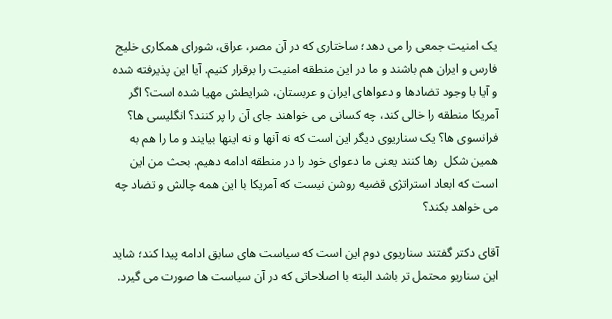یک امنیت جمعی را می دهد؛ ساختاری که در آن مصر، عراق، شورای همکاری خلیج فارس و ایران هم باشند و ما در این منطقه امنیت را برقرار کنیم. آیا این پذیرفته شده و آیا با وجود تضادها و دعواهای ایران و عربستان، شرایطش مهیا شده است؟ اگر آمریکا منطقه را خالی کند، چه کسانی می خواهند جای آن را پر کنند؟ انگلیسی ها؟ فرانسوی ها؟ یک سناریوی دیگر این است که نه آنها و نه اینها بیایند و ما را هم به همین شکل  رها کنند یعنی ما دعوای خود را در منطقه ادامه دهیم. بحث من این است که ابعاد استراتژی قضیه روشن نیست که آمریکا با این همه چالش و تضاد چه می خواهد بکند؟

آقای دکتر گفتند سناریوی دوم این است که سیاست های سابق ادامه پیدا کند؛ شاید این سناریو محتمل تر باشد البته با اصلاحاتی که در آن سیاست ها صورت می گیرد.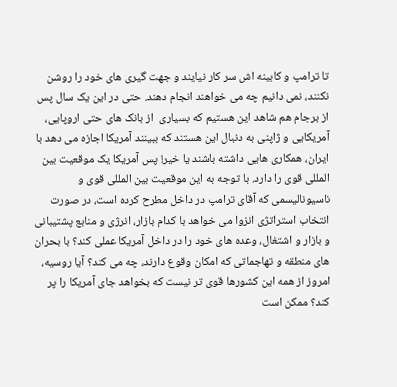تا ترامپ و کابینه اش سر کار نیایند و جهت گیری های خود را روشن نکنند، نمی دانیم چه می خواهند انجام دهند. حتی در این یک سال پس از برجام هم شاهد این هستیم که بسیاری  از بانک های حتی اروپایی، آمریکایی و ژاپنی به دنبال این هستند که ببینند آمریکا اجازه می دهد با ایران، همکاری هایی داشته باشند یا خیر! پس آمریکا یک موقعیت بین المللی قوی را دارد. با توجه به این موقعیت بین المللی قوی و ناسیونالیسمی که آقای ترامپ در داخل مطرح کرده است، در صورت انتخاب استراتژی انزوا می خواهد با کدام بازار، انرژی و منابع پشتیبانی و بازار و اشتغال، وعده های خود را در داخل آمریکا عملی کند؟ با بحران های منطقه و تهاجماتی که امکان وقوع دارند، چه می کند؟ آیا روسیه، امروز از همه این کشورها قوی تر نیست که بخواهد جای آمریکا را پر کند؟ ممکن است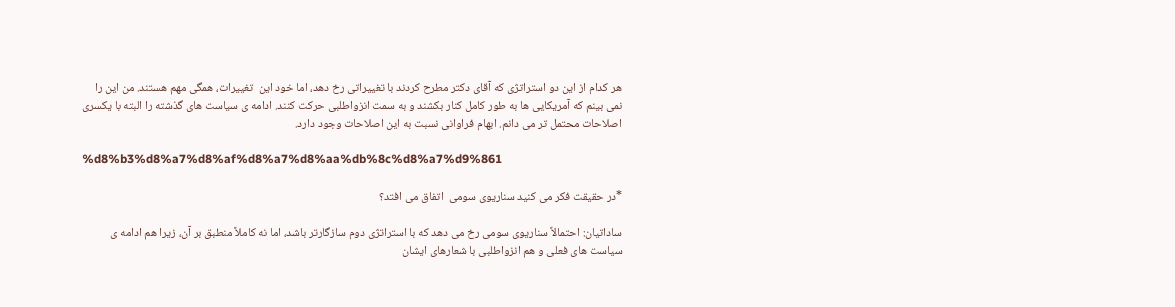هر کدام از این دو استراتژی که آقای دکتر مطرح کردند با تغییراتی رخ دهد، اما خود این  تغییرات، همگی مهم هستند. من این را نمی بینم که آمریکایی ها به طور کامل کنار بکشند و به سمت انزواطلبی حرکت کنند. ادامه ی سیاست های گذشته را البته با یکسری اصلاحات محتمل تر می دانم. ابهام فراوانی نسبت به این اصلاحات وجود دارد.

%d8%b3%d8%a7%d8%af%d8%a7%d8%aa%db%8c%d8%a7%d9%861

*در حقیقت فکر می کنید سناریوی سومی  اتفاق می افتد؟

ساداتیان: احتمالاً سناریوی سومی رخ می دهد که با استراتژی دوم سازگارتر باشد، اما نه کاملاً منطبق بر آن، زیرا هم ادامه ی سیاست های فعلی و هم انزواطلبی با شعارهای ایشان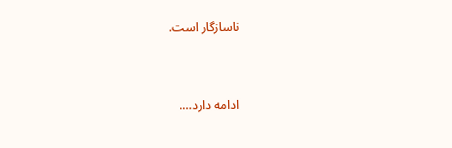ناسازگار است.



ادامه دارد….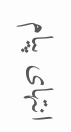انتهای پیام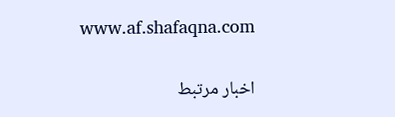www.af.shafaqna.com

اخبار مرتبط